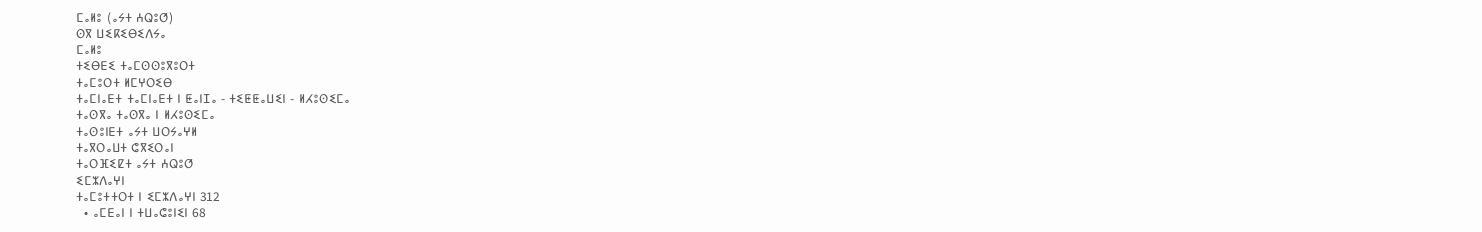ⵎⴰⵍⵓ (ⴰⵢⵜ ⵄⵕⵓⵚ)
ⵙⴳ ⵡⵉⴽⵉⴱⵉⴷⵢⴰ
ⵎⴰⵍⵓ
ⵜⵉⴱⴹⵉ ⵜⴰⵎⵙⵙⵓⴳⵓⵔⵜ
ⵜⴰⵎⵓⵔⵜ ⵍⵎⵖⵔⵉⴱ
ⵜⴰⵎⵏⴰⴹⵜ ⵜⴰⵎⵏⴰⴹⵜ ⵏ ⵟⴰⵏⵊⴰ - ⵜⵉⵟⵟⴰⵡⵉⵏ - ⵍⵃⵓⵙⵉⵎⴰ
ⵜⴰⵙⴳⴰ ⵜⴰⵙⴳⴰ ⵏ ⵍⵃⵓⵙⵉⵎⴰ
ⵜⴰⵙⵓⵏⴹⵜ ⴰⵢⵜ ⵡⵔⵢⴰⵖⵍ
ⵜⴰⴳⵔⴰⵡⵜ ⵛⴳⵉⵔⴰⵏ
ⵜⴰⵔⴼⵉⵇⵜ ⴰⵢⵜ ⵄⵕⵓⵚ
ⵉⵎⵣⴷⴰⵖⵏ
ⵜⴰⵎⵓⵜⵜⵔⵜ ⵏ ⵉⵎⵣⴷⴰⵖⵏ 312
  • ⴰⵎⴹⴰⵏ ⵏ ⵜⵡⴰⵛⵓⵏⵉⵏ 68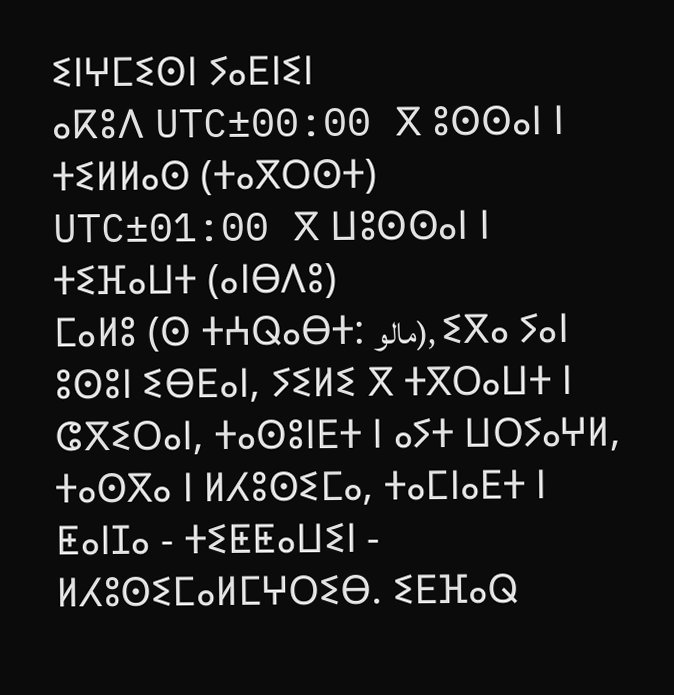ⵉⵏⵖⵎⵉⵙⵏ ⵢⴰⴹⵏⵉⵏ
ⴰⴽⵓⴷ UTC±00:00 ⴳ ⵓⵙⵙⴰⵏ ⵏ ⵜⵉⵍⵍⴰⵙ (ⵜⴰⴳⵔⵙⵜ)
UTC±01:00 ⴳ ⵡⵓⵙⵙⴰⵏ ⵏ ⵜⵉⴼⴰⵡⵜ (ⴰⵏⴱⴷⵓ)
ⵎⴰⵍⵓ (ⵙ ⵜⵄⵕⴰⴱⵜ: مالو), ⵉⴳⴰ ⵢⴰⵏ ⵓⵙⵓⵏ ⵉⴱⴹⴰⵏ, ⵢⵉⵍⵉ ⴳ ⵜⴳⵔⴰⵡⵜ ⵏ ⵛⴳⵉⵔⴰⵏ, ⵜⴰⵙⵓⵏⴹⵜ ⵏ ⴰⵢⵜ ⵡⵔⵢⴰⵖⵍ, ⵜⴰⵙⴳⴰ ⵏ ⵍⵃⵓⵙⵉⵎⴰ, ⵜⴰⵎⵏⴰⴹⵜ ⵏ ⵟⴰⵏⵊⴰ - ⵜⵉⵟⵟⴰⵡⵉⵏ - ⵍⵃⵓⵙⵉⵎⴰⵍⵎⵖⵔⵉⴱ. ⵉⴹⴼⴰⵕ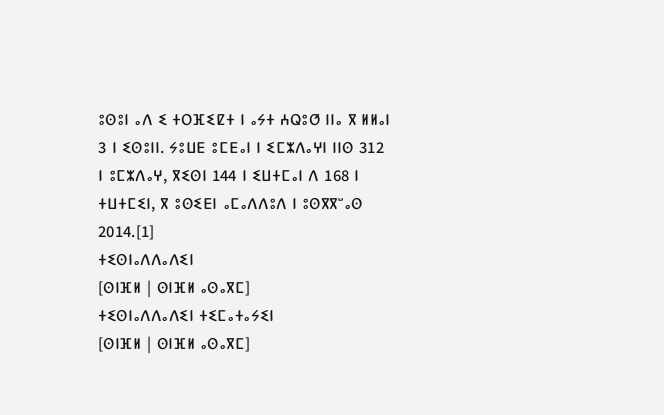ⵓⵙⵓⵏ ⴰⴷ ⵉ ⵜⵔⴼⵉⵇⵜ ⵏ ⴰⵢⵜ ⵄⵕⵓⵚ ⵏⵏⴰ ⴳ ⵍⵍⴰⵏ 3 ⵏ ⵉⵙⵓⵏⵏ. ⵢⵓⵡⴹ ⵓⵎⴹⴰⵏ ⵏ ⵉⵎⵣⴷⴰⵖⵏ ⵏⵏⵙ 312 ⵏ ⵓⵎⵣⴷⴰⵖ, ⴳⵉⵙⵏ 144 ⵏ ⵉⵡⵜⵎⴰⵏ ⴷ 168 ⵏ ⵜⵡⵜⵎⵉⵏ, ⴳ ⵓⵙⵉⴹⵏ ⴰⵎⴰⴷⴷⵓⴷ ⵏ ⵓⵙⴳⴳⵯⴰⵙ 2014.[1]
ⵜⵉⵙⵏⴰⴷⴷⴰⴷⵉⵏ
[ⵙⵏⴼⵍ | ⵙⵏⴼⵍ ⴰⵙⴰⴳⵎ]
ⵜⵉⵙⵏⴰⴷⴷⴰⴷⵉⵏ ⵜⵉⵎⴰⵜⴰⵢⵉⵏ
[ⵙⵏⴼⵍ | ⵙⵏⴼⵍ ⴰⵙⴰⴳⵎ]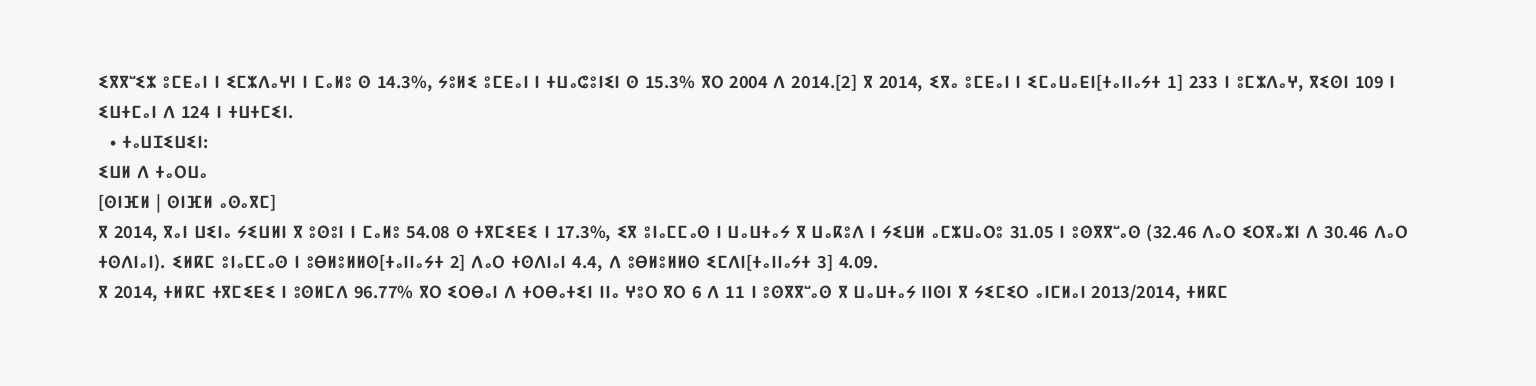ⵉⴳⴳⵯⵉⵣ ⵓⵎⴹⴰⵏ ⵏ ⵉⵎⵣⴷⴰⵖⵏ ⵏ ⵎⴰⵍⵓ ⵙ 14.3%, ⵢⵓⵍⵉ ⵓⵎⴹⴰⵏ ⵏ ⵜⵡⴰⵛⵓⵏⵉⵏ ⵙ 15.3% ⴳⵔ 2004 ⴷ 2014.[2] ⴳ 2014, ⵉⴳⴰ ⵓⵎⴹⴰⵏ ⵏ ⵉⵎⴰⵡⴰⴹⵏ[ⵜⴰⵏⵏⴰⵢⵜ 1] 233 ⵏ ⵓⵎⵣⴷⴰⵖ, ⴳⵉⵙⵏ 109 ⵏ ⵉⵡⵜⵎⴰⵏ ⴷ 124 ⵏ ⵜⵡⵜⵎⵉⵏ.
  • ⵜⴰⵡⵊⵉⵡⵉⵏ:
ⵉⵡⵍ ⴷ ⵜⴰⵔⵡⴰ
[ⵙⵏⴼⵍ | ⵙⵏⴼⵍ ⴰⵙⴰⴳⵎ]
ⴳ 2014, ⴳⴰⵏ ⵡⵉⵏⴰ ⵢⵉⵡⵍⵏ ⴳ ⵓⵙⵓⵏ ⵏ ⵎⴰⵍⵓ 54.08 ⵙ ⵜⴳⵎⵉⴹⵉ ⵏ 17.3%, ⵉⴳ ⵓⵏⴰⵎⵎⴰⵙ ⵏ ⵡⴰⵡⵜⴰⵢ ⴳ ⵡⴰⴽⵓⴷ ⵏ ⵢⵉⵡⵍ ⴰⵎⵣⵡⴰⵔⵓ 31.05 ⵏ ⵓⵙⴳⴳⵯⴰⵙ (32.46 ⴷⴰⵔ ⵉⵔⴳⴰⵣⵏ ⴷ 30.46 ⴷⴰⵔ ⵜⵙⴷⵏⴰⵏ). ⵉⵍⴽⵎ ⵓⵏⴰⵎⵎⴰⵙ ⵏ ⵓⴱⵍⵓⵍⵍⵙ[ⵜⴰⵏⵏⴰⵢⵜ 2] ⴷⴰⵔ ⵜⵙⴷⵏⴰⵏ 4.4, ⴷ ⵓⴱⵍⵓⵍⵍⵙ ⵉⵎⴷⵏ[ⵜⴰⵏⵏⴰⵢⵜ 3] 4.09.
ⴳ 2014, ⵜⵍⴽⵎ ⵜⴳⵎⵉⴹⵉ ⵏ ⵓⵙⵍⵎⴷ 96.77% ⴳⵔ ⵉⵔⴱⴰⵏ ⴷ ⵜⵔⴱⴰⵜⵉⵏ ⵏⵏⴰ ⵖⵓⵔ ⴳⵔ 6 ⴷ 11 ⵏ ⵓⵙⴳⴳⵯⴰⵙ ⴳ ⵡⴰⵡⵜⴰⵢ ⵏⵏⵙⵏ ⴳ ⵢⵉⵎⵉⵔ ⴰⵏⵎⵍⴰⵏ 2013/2014, ⵜⵍⴽⵎ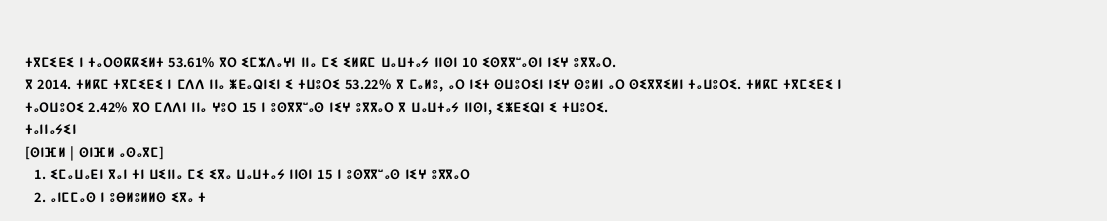ⵜⴳⵎⵉⴹⵉ ⵏ ⵜⴰⵔⵙⴽⴽⵉⵍⵜ 53.61% ⴳⵔ ⵉⵎⵣⴷⴰⵖⵏ ⵏⵏⴰ ⵎⵉ ⵉⵍⴽⵎ ⵡⴰⵡⵜⴰⵢ ⵏⵏⵙⵏ 10 ⵉⵙⴳⴳⵯⴰⵙⵏ ⵏⵉⵖ ⵓⴳⴳⴰⵔ.
ⴳ 2014. ⵜⵍⴽⵎ ⵜⴳⵎⵉⴹⵉ ⵏ ⵎⴷⴷ ⵏⵏⴰ ⵥⴹⴰⵕⵏⵉⵏ ⵉ ⵜⵡⵓⵔⵉ 53.22% ⴳ ⵎⴰⵍⵓ, ⴰⵔ ⵏⵉⵜ ⵙⵡⵓⵔⵉⵏ ⵏⵉⵖ ⵙⵓⵍⵏ ⴰⵔ ⵙⵉⴳⴳⵉⵍⵏ ⵜⴰⵡⵓⵔⵉ. ⵜⵍⴽⵎ ⵜⴳⵎⵉⴹⵉ ⵏ ⵜⴰⵔⵡⵓⵔⵉ 2.42% ⴳⵔ ⵎⴷⴷⵏ ⵏⵏⴰ ⵖⵓⵔ 15 ⵏ ⵓⵙⴳⴳⵯⴰⵙ ⵏⵉⵖ ⵓⴳⴳⴰⵔ ⴳ ⵡⴰⵡⵜⴰⵢ ⵏⵏⵙⵏ, ⵉⵥⴹⵉⵕⵏ ⵉ ⵜⵡⵓⵔⵉ.
ⵜⴰⵏⵏⴰⵢⵉⵏ
[ⵙⵏⴼⵍ | ⵙⵏⴼⵍ ⴰⵙⴰⴳⵎ]
  1. ⵉⵎⴰⵡⴰⴹⵏ ⴳⴰⵏ ⵜⵏ ⵡⵉⵏⵏⴰ ⵎⵉ ⵉⴳⴰ ⵡⴰⵡⵜⴰⵢ ⵏⵏⵙⵏ 15 ⵏ ⵓⵙⴳⴳⵯⴰⵙ ⵏⵉⵖ ⵓⴳⴳⴰⵔ
  2. ⴰⵏⵎⵎⴰⵙ ⵏ ⵓⴱⵍⵓⵍⵍⵙ ⵉⴳⴰ ⵜ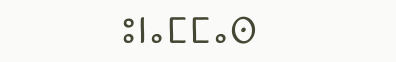ⵓⵏⴰⵎⵎⴰⵙ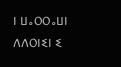ⵏ ⵡⴰⵔⵔⴰⵡⵏ ⴷⴷⵔⵏⵉⵏ ⵉ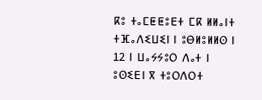ⴽⵓ ⵜⴰⵎⵟⵟⵓⴹⵜ ⵎⴽ ⵍⵍⴰⵏⵜ ⵜⴼⴰⴷⵉⵡⵉⵏ ⵏ ⵓⴱⵍⵓⵍⵍⵙ ⵏ 12 ⵏ ⵡⴰⵢⵢⵓⵔ ⴷⴰⵜ ⵏ ⵓⵙⵉⴹⵏ ⴳ ⵜⵓⵔⴷⵔⵜ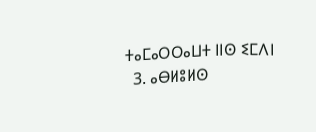ⵜⴰⵎⴰⵔⵔⴰⵡⵜ ⵏⵏⵙ ⵉⵎⴷⵏ
  3. ⴰⴱⵍⵓⵍⵙ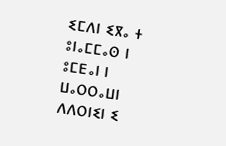ⵉⵎⴷⵏ ⵉⴳⴰ ⵜ ⵓⵏⴰⵎⵎⴰⵙ ⵏ ⵓⵎⴹⴰⵏ ⵏ ⵡⴰⵔⵔⴰⵡⵏ ⴷⴷⵔⵏⵉⵏ ⵉ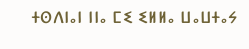ⵜⵙⴷⵏⴰⵏ ⵏⵏⴰ ⵎⵉ ⵉⵍⵍⴰ ⵡⴰⵡⵜⴰⵢ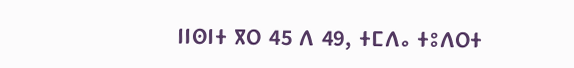ⵏⵏⵙⵏⵜ ⴳⵔ 45 ⴷ 49, ⵜⵎⴷⴰ ⵜⵓⴷⵔⵜ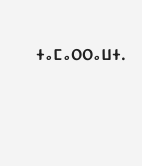ⵜⴰⵎⴰⵔⵔⴰⵡⵜ.